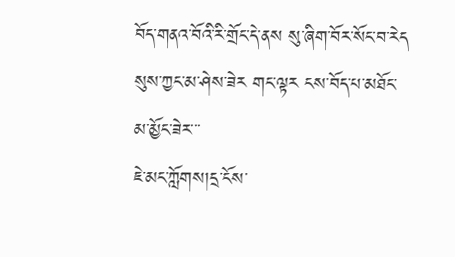བོད་གནའ་བོའི་རི་གྲོང་དེ་ནས སུ་ཞིག་བོར་སོང་བ་རེད སུས་ཀྱང་མ་ཤེས་ཟེར གང་ལྟར ངས་བོད་པ་མཐོང་མ་མྱོང་ཟེར་་་
ཇེ་མང་ཀློགས།དྲ་ངོས་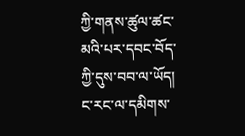ཀྱི་གནས་ཚུལ་ཚང་མའི་པར་དབང་བོད་ཀྱི་དུས་བབ་ལ་ཡོད།
ང་རང་ལ་དམིགས་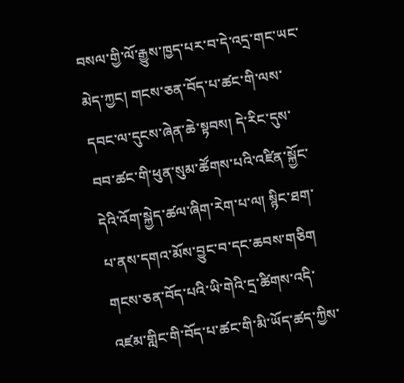བསལ་གྱི་ལོ་རྒྱུས་ཁྱད་པར་བ་དེ་འདྲ་གང་ཡང་མེད་ཀྱང། གངས་ཅན་བོད་པ་ཚང་གི་ལས་དབང་ལ་དུངས་ཞེན་ཆེ་སྟབས། དེ་རིང་དུས་བབ་ཚང་གི་ཕུན་སུམ་ཚོགས་པའི་འཛིན་སྐྱོང་དེའི་འོག་སྐྱེད་ཚལ་ཞིག་རེག་པ་ལ། སྙིང་ཐག་པ་ནས་དགའ་མོས་བྱུང་བ་དང་ཆབས་གཅིག གངས་ཅན་བོད་པའི་ཡི་གེའི་དྲ་ཚིགས་འདི་འཛམ་གླིང་གི་བོད་པ་ཚང་གི་མི་ཡོད་ཚད་ཀྱིས་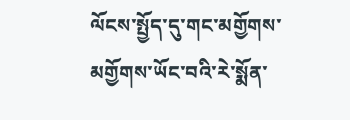ལོངས་སྤྱོད་དུ་གང་མགྱོགས་མགྱོགས་ཡོང་བའི་རེ་སྨོན་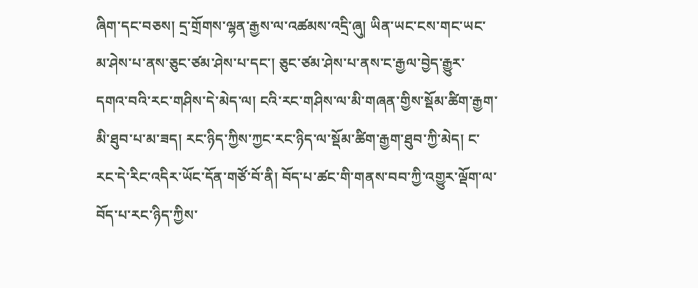ཞིག་དང་བཅས། དྲ་གྲོགས་ལྷན་རྒྱས་ལ་འཚམས་འདྲི་ཞུ། ཡིན་ཡང་ངས་གང་ཡང་མ་ཤེས་པ་ནས་ཅུང་ཙམ་ཤེས་པ་དང་། ཅུང་ཙམ་ཤེས་པ་ནས་ང་རྒྱལ་བྱེད་རྒྱུར་དགའ་བའི་རང་གཤིས་དེ་མེད་ལ། ངའི་རང་གཤིས་ལ་མི་གཞན་གྱིས་སྡོམ་ཚིག་རྒྱག་མི་ཐུབ་པ་མ་ཟད། རང་ཉིད་ཀྱིས་ཀྱང་རང་ཉིད་ལ་སྡོམ་ཚིག་རྒྱག་ཐུབ་ཀྱི་མེད། ང་རང་དེ་རིང་འདིར་ཡོང་དོན་གཙོ་བོ་ནི། བོད་པ་ཚང་གི་གནས་བབ་ཀྱི་འགྱུར་ལྡོག་ལ་བོད་པ་རང་ཉིད་ཀྱིས་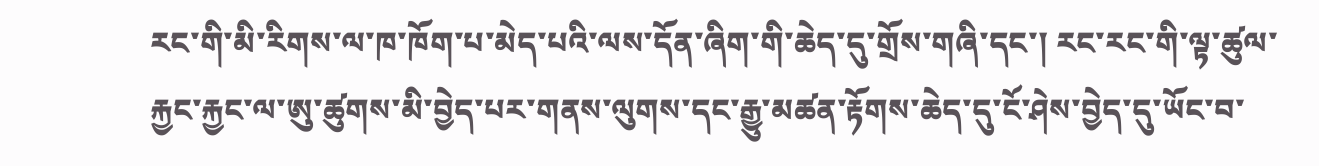རང་གི་མི་རིགས་ལ་ཁ་ཁོག་པ་མེད་པའི་ལས་དོན་ཞིག་གི་ཆེད་དུ་གྲོས་གཞི་དང་། རང་རང་གི་ལྟ་ཚུལ་རྐྱང་རྐྱང་ལ་ཨུ་ཚུགས་མི་བྱེད་པར་གནས་ལུགས་དང་རྒྱུ་མཚན་རྟོགས་ཆེད་དུ་ངོ་ཤེས་བྱེད་དུ་ཡོང་བ་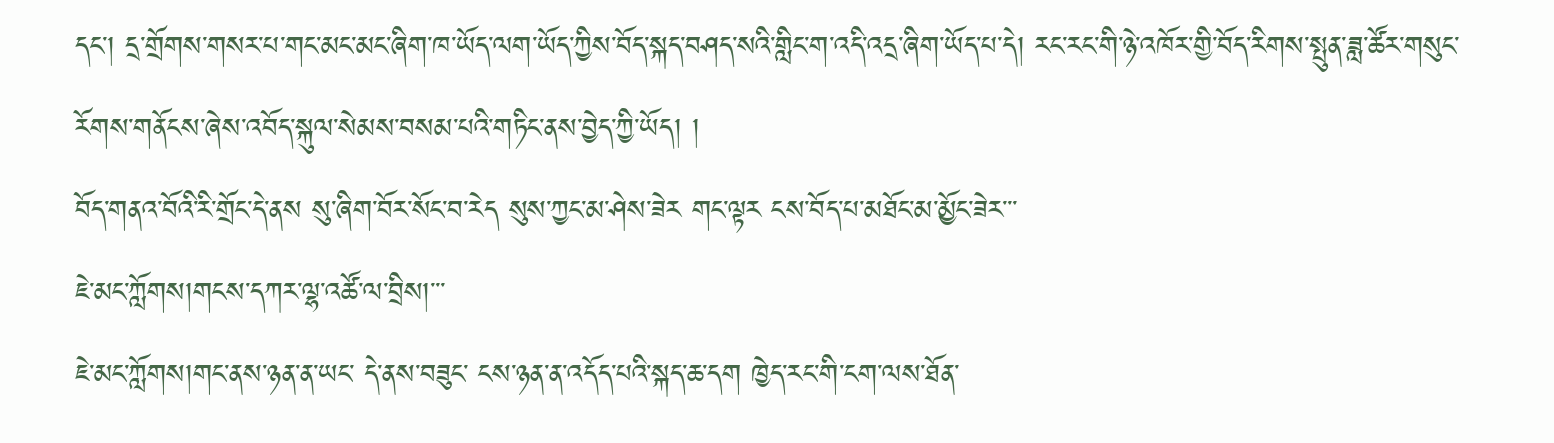དང་། དྲ་གྲོགས་གསར་པ་གང་མང་མང་ཞིག་ཁ་ཡོད་ལག་ཡོད་ཀྱིས་བོད་སྐད་བཤད་སའི་གླིང་ག་འདི་འདྲ་ཞིག་ཡོད་པ་དེ། རང་རང་གི་ཉེ་འཁོར་གྱི་བོད་རིགས་སྤུན་ཟླ་ཚོར་གསུང་རོགས་གནོངས་ཞེས་འབོད་སྐུལ་སེམས་བསམ་པའི་གཏིང་ནས་བྱེད་ཀྱི་ཡོད། །
བོད་གནའ་བོའི་རི་གྲོང་དེ་ནས སུ་ཞིག་བོར་སོང་བ་རེད སུས་ཀྱང་མ་ཤེས་ཟེར གང་ལྟར ངས་བོད་པ་མཐོང་མ་མྱོང་ཟེར་་་
ཇེ་མང་ཀློགས།གངས་དཀར་ལྷ་འཚོ་ལ་བྲིས།་་་
ཇེ་མང་ཀློགས།གང་ནས་ཉན་ན་ཡང་ དེ་ནས་བཟུང་ ངས་ཉན་ན་འདོད་པའི་སྐད་ཆ་དག ཁྱེད་རང་གི་ངག་ལས་ཐོན་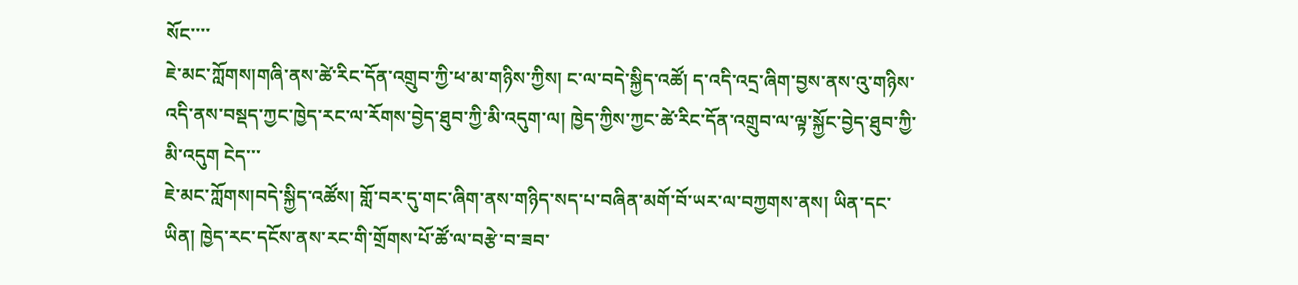སོང་་་་
ཇེ་མང་ཀློགས།གཞི་ནས་ཚེ་རིང་དོན་འགྲུབ་ཀྱི་ཕ་མ་གཉིས་ཀྱིས། ང་ལ་བདེ་སྐྱིད་འཚོ། ད་འདི་འདྲ་ཞིག་བྱས་ནས་འུ་གཉིས་འདི་ནས་བསྡད་ཀྱང་ཁྱེད་རང་ལ་རོགས་བྱེད་ཐུབ་ཀྱི་མི་འདུག་ལ། ཁྱེད་ཀྱིས་ཀྱང་ཚེ་རིང་དོན་འགྲུབ་ལ་ལྟ་སྐྱོང་བྱེད་ཐུབ་ཀྱི་མི་འདུག ངེད་་་
ཇེ་མང་ཀློགས།བདེ་སྐྱིད་འཚོས། གློ་བར་དུ་གང་ཞིག་ནས་གཉིད་སད་པ་བཞིན་མགོ་བོ་ཡར་ལ་བཀྱགས་ནས། ཡིན་དང་ཡིན། ཁྱེད་རང་དངོས་ནས་རང་གི་གྲོགས་པོ་ཚོ་ལ་བརྩེ་བ་ཟབ་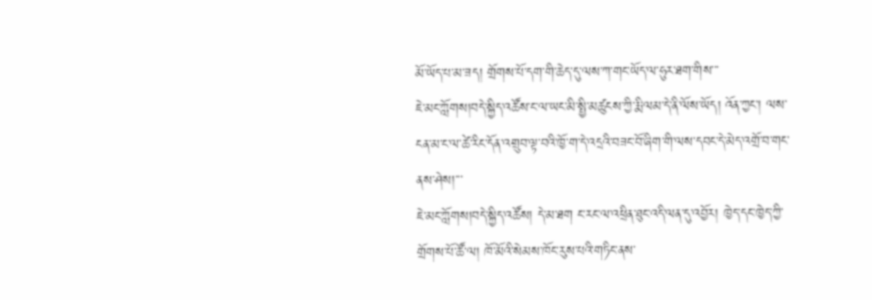མོ་ཡོད་པ་མ་ཟད། གྲོགས་པོ་དག་གི་ཆེད་དུ་ལས་ཀ་གང་ཡོད་ལ་ཧུར་ཐག་གིས་་་
ཇེ་མང་ཀློགས།བདེ་སྐྱིད་འཚོས་ང་ལ་ཡང་མི་སྤྱི་མཚུངས་ཀྱི་རྨི་ལམ་དེ་ནི་ལོས་ཡོད། འོན་ཀྱང་། ལས་ངན་མ་ང་ལ་ཚེ་རིང་དོན་འགྲུབ་ལྟ་བའི་ཁྱོ་ག་དེ་འདྲའི་བཟང་བོ་ཞིག་གི་ལས་དབང་དེ་མེད་འགྲོ་བ་གང་ནས་ཤེས།་་་
ཇེ་མང་ཀློགས།བདེ་སྐྱིད་འཚོས། དེ་མ་ཐག ང་རང་ལ་འཕྲིན་ཐུང་འདི་ལན་དུ་འབྱོར། ཁྱེད་དང་ཁྱེད་ཀྱི་གྲོགས་པོ་ཚོ་ལ། ཁོ་མོའི་སེམས་ཁོང་རུས་པའི་གཏིང་ནས་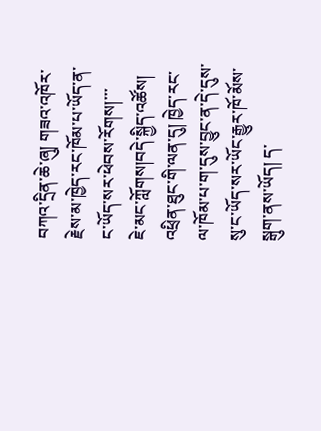བཀའ་དྲིན་ཆེ་ཞུ། གཟའ་འཁོར་རྗེས་མ་ཁྱེད་རང་ཁོམ་པ་ཡོད་ན་ང་ཡོད་སར་ཕེབས་རོགས།་་་
ཇེ་མང་ཀློགས།བདེ་སྐྱིད་འཚོས། འཕྲིན་ཐུང་གི་ལན་དུ། ཁྱེད་རང་ལ་ཁོམ་པ་ག་དུས་བྱུང་ན་དེ་དུས་སུ་ང་ཡོད་སར་ཡོང་རྒྱུར་ཁོ་མོས་སྒུག་ནས་ཡོད། ད་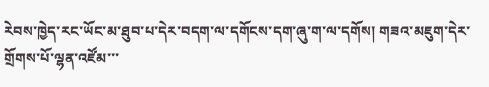རེབས་ཁྱེད་རང་ཡོང་མ་ཐུབ་པ་དེར་བདག་ལ་དགོངས་དག་ཞུ་ག་ལ་དགོས། གཟའ་མཇུག་དེར་གྲོགས་པོ་ལྷན་འཛོམ་་་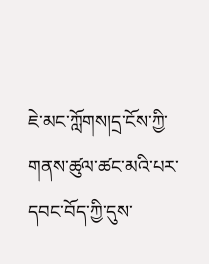ཇེ་མང་ཀློགས།དྲ་ངོས་ཀྱི་གནས་ཚུལ་ཚང་མའི་པར་དབང་བོད་ཀྱི་དུས་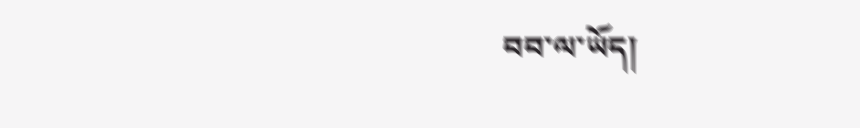བབ་ལ་ཡོད།